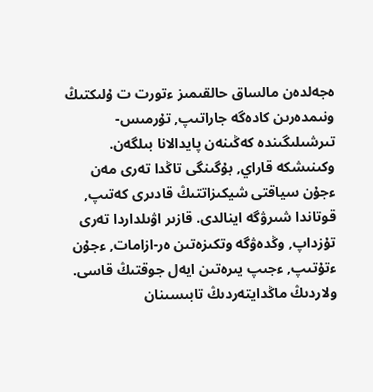ەجەلدەن مالساق حالقىمىز ءتورت ت ۇلىكتىڭ ونىمدەرىن كادەگە جاراتىپ, تۇرمىس-تىرشىلىگىندە كەڭىنەن پايدالانا بىلگەن. وكىنىشكە قاراي, بۇگىنگى تاڭدا تەرى مەن ءجۇن سياقتى شيكىزاتتىڭ قادىرى كەتىپ, قوتاندا شىرۋگە اينالدى. قازىر اۋىلداردا تەرى تۇزداپ, وڭدەۋگە وتكىزەتىن ەر-ازامات, ءجۇن ءتۇتىپ, ءجىپ يىرەتىن ايەل جوقتىڭ قاسى. ولاردىڭ ماڭدايتەردىڭ تابىسىنان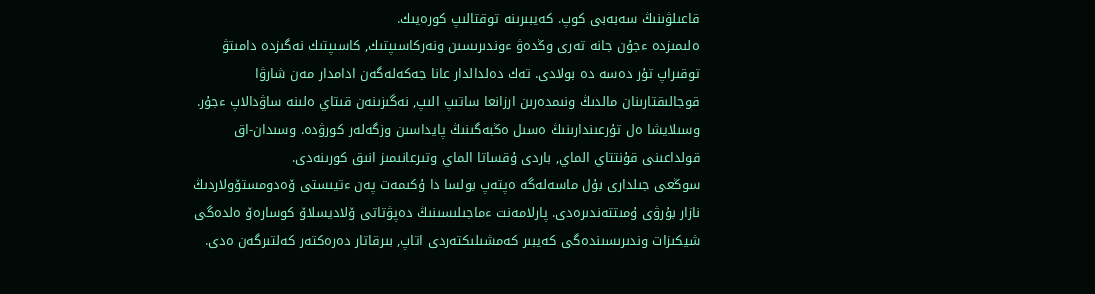قاعىلۋىنىڭ سەبەبى كوپ. كەيبىرىنە توقتالىپ كورەيىك.
ەلىمىزدە ءجۇن جانە تەرى وڭدەۋ ءوندىرىسىن ونەركاسىپتىك, كاسىپتىك نەگىزدە دامىتۋ توقىراپ تۇر دەسە دە بولادى. تەك دەلدالدار عانا جەكەلەگەن ادامدار مەن شارۋا قوجالىقتارىنان مالدىڭ ونىمدەرىن ارزانعا ساتىپ الىپ, نەگىزىنەن قىتاي ەلىنە ساۋدالاپ ءجۇر. وسىلايشا ەل تۇرعىندارىنىڭ ەسىل ەڭبەگىنىڭ پايداسىن وزگەلەر كورۋدە. وسىدان-اق قولداعىنى قۇنتتاي الماي, باردى ۇقساتا الماي وتىرعانىمىز انىق كورىنەدى.
سوڭعى جىلدارى بۇل ماسەلەگە ەپتەپ بولسا دا ۇكىمەت پەن ءتيىستى ۆەدومستۆولاردىڭ نازار بۇرۋى ۇمىتتەندىرەدى. پارلامەنت ءماجىلىسىنىڭ دەپۋتاتى ۆلاديسلاۆ كوسارەۆ ەلدەگى شيكىزات وندىرىسىندەگى كەيبىر كەمشىلىكتەردى اتاپ, بىرقاتار دەرەكتەر كەلتىرگەن ەدى.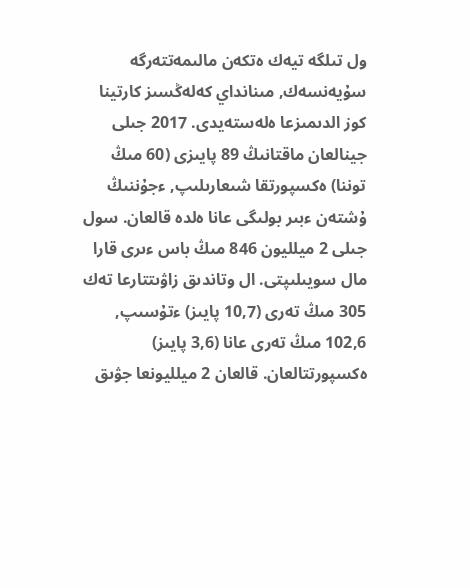ول تىلگە تيەك ەتكەن مالىمەتتەرگە سۇيەنسەك, مىنانداي كەلەڭسىز كارتينا كوز الدىمىزعا ەلەستەيدى. 2017 جىلى جينالعان ماقتانىڭ 89 پايىزى (60 مىڭ توننا) ەكسپورتقا شىعارىلىپ, ءجۇننىڭ ۇشتەن ءبىر بولىگى عانا ەلدە قالعان. سول جىلى 2 ميلليون 846 مىڭ باس ءىرى قارا مال سويىلىپتى. ال وتاندىق زاۋىتتارعا تەك 305 مىڭ تەرى (10,7 پايىز) ءتۇسىپ, 102,6 مىڭ تەرى عانا (3,6 پايىز) ەكسپورتتالعان. قالعان 2 ميلليونعا جۋىق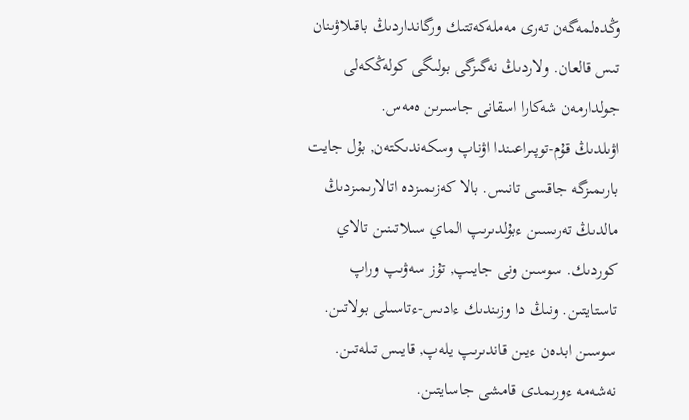وڭدەلمەگەن تەرى مەملەكەتتىك ورگانداردىڭ باقىلاۋىنان تىس قالعان. ولاردىڭ نەگىزگى بولىگى كولەڭكەلى جولدارمەن شەكارا اسقانى جاسىرىن ەمەس.
اۋىلدىڭ قۇم-توپىراعىندا اۋناپ وسكەندىكتەن, بۇل جايت بارىمىزگە جاقسى تانىس. بالا كەزىمىزدە اتالارىمىزدىڭ مالدىڭ تەرىسىن ءبۇلدىرىپ الماي سىلاتىنىن تالاي كوردىك. سوسىن ونى جايىپ, تۇز سەۋىپ وراپ تاستايتىن. ونىڭ دا وزىندىك ءادىس-ءتاسىلى بولاتىن. سوسىن ابدەن ءيىن قاندىرىپ يلەپ, قايىس تىلەتىن. نەشەمە ءورىمدى قامشى جاسايتىن.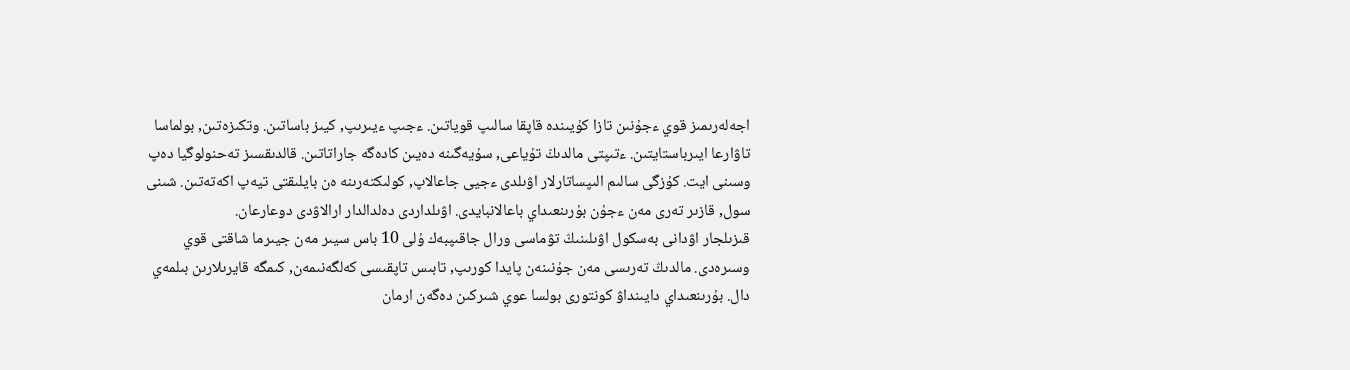اجەلەرىمىز قوي ءجۇنىن تازا كۇيىندە قاپقا سالىپ قوياتىن. ءجىپ ءيىرىپ, كيىز باساتىن. وتكىزەتىن, بولماسا تاۋارعا ايىرباستايتىن. ءتىپتى مالدىڭ تۇياعى, سۇيەگىنە دەيىن كادەگە جاراتاتىن. قالدىقسىز تەحنولوگيا دەپ وسىنى ايت. كۇزگى سالىم الىپساتارلار اۋىلدى ءجيى جاعالاپ, كولىكتەرىنە ەن بايلىقتى تيەپ اكەتەتىن. شىنى سول, قازىر تەرى مەن ءجۇن بۇرىنعىداي باعالانبايدى. اۋىلداردى دەلدالدار ارالاۋدى دوعارعان.
قىزىلجار اۋدانى بەسكول اۋىلىنىڭ تۋماسى ورال جاقىپبەك ۇلى 10 باس سيىر مەن جيىرما شاقتى قوي وسىرەدى. مالدىڭ تەرىسى مەن جۇنىنەن پايدا كورىپ, تابىس تاپقىسى كەلگەنىمەن, كىمگە قايرىلارىن بىلمەي دال. بۇرىنعىداي دايىنداۋ كونتورى بولسا عوي شىركىن دەگەن ارمان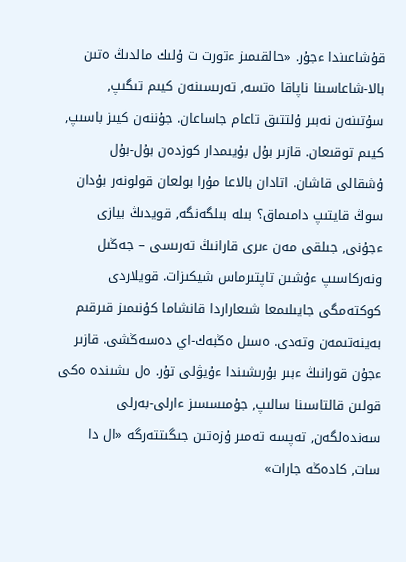قۇشاعىندا ءجۇر. «حالقىمىز ءتورت ت ۇلىك مالدىڭ ەتىن بالا-شاعاسىنا ناپاقا ەتسە, تەرىسىنەن كيىم تىگىپ, سۇتىنەن نەبىر ۇلتتىق تاعام جاساعان. جۇننەن كيىز باسىپ, كيىم توقىعان. قازىر بۇل بۇيىمدار كوزدەن بۇل-بۇل ۇشقالى قاشان. اتادان بالاعا مۇرا بولعان قولونەر بۇدان سوڭ قايتىپ دامىماق؟ بىلە بىلگەنگە, قويدىڭ بيازى ءجۇنى, جىلقى مەن ءىرى قارانىڭ تەرىسى – جەڭىل ونەركاسىپ ءۇشىن تاپتىرماس شيكىزات. قويلاردى كوكتەمگى جايىلىمعا شىعاراردا قانشاما كۇنىمىز قىرقىم بەينەتىمەن وتەدى. ەسىل ەڭبەك-اي دەسەڭشى. قازىر ءجۇن قورانىڭ ءبىر بۇرىشىندا ءۇيۋلى تۇر. ەل ىشىندە ەكى قولىن قالتاسىنا سالىپ, جۇمىسسىز ءارلى-بەرلى سەندەلگەن, تەپسە تەمىر ۇزەتىن جىگىتتەرگە «ال دا سات, كادەڭە جارات»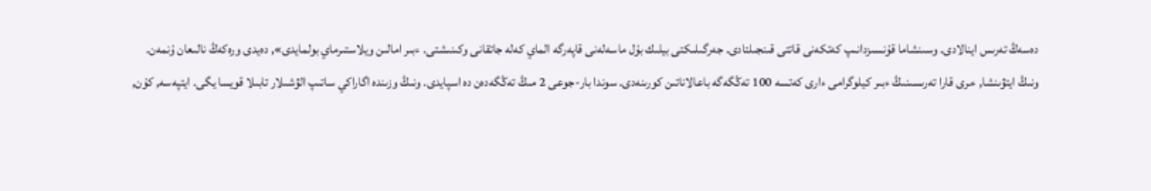دەسەڭ تەرىس اينالادى. وسىنشاما قۇنسىزدانىپ كەتكەنى قاتتى قىنجىلتادى. جەرگىلىكتى بيلىك بۇل ماسەلەنى قاپەرگە الماي كەلە جاتقانى وكىنىشتى. ءبىر امالىن ويلاستىرماي بولمايدى», دەيدى ورەكەڭ نالىعان ۇنمەن.
ونىڭ ايتۋىنشا, ءىرى قارا تەرىسىنىڭ ءبىر كيلوگرامى ءارى كەتسە 100 تەڭگەگە باعالاناتىن كورىنەدى. سوندا بار-جوعى 2 مىڭ تەڭگەدەن دە اسپايدى. ونىڭ وزىندە اگاراكي ساتىپ الۋشىلار تابىلا قويسا يگى. ايتپەسە, كۇن,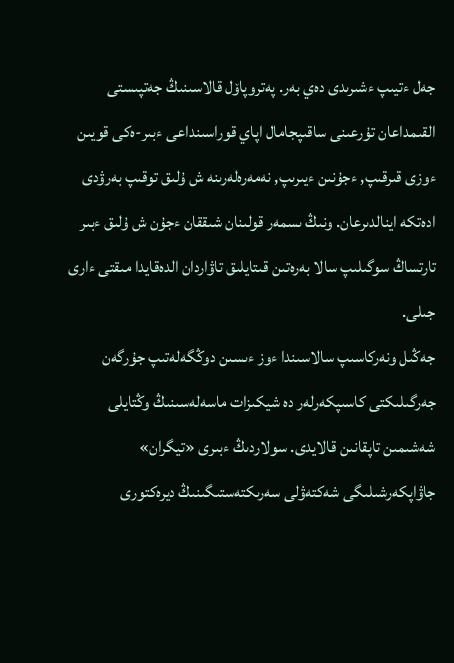جەل ءتيىپ ءشىرىدى دەي بەر. پەتروپاۆل قالاسىنىڭ جەتپىستى القىمداعان تۇرعىنى ساقىپجامال اپاي قوراسىنداعى ءبىر-ەكى قويىن ءوزى قىرقىپ, ءجۇنىن ءيىرىپ, نەمەرەلەرىنە ش ۇلىق توقىپ بەرۋدى ادەتكە اينالدىرعان. ونىڭ ىسمەر قولىنان شىققان ءجۇن ش ۇلىق ءبىر تارتساڭ سوگىلىپ سالا بەرەتىن قىتايلىق تاۋاردان الدەقايدا مىقتى ءارى جىلى.
جەڭىل ونەركاسىپ سالاسىندا ءوز ءىسىن دوڭگەلەتىپ جۇرگەن جەرگىلىكتى كاسىپكەرلەر دە شيكىزات ماسەلەسىنىڭ وڭتايلى شەشىمىن تاپقانىن قالايدى. سولاردىڭ ءبىرى «تيگران» جاۋاپكەرشىلىگى شەكتەۋلى سەرىكتەستىگىنىڭ ديرەكتورى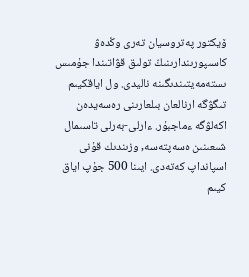ۆيكتور پەتروسيان تەرى وڭدەۋ كاسىپورىندارىنىڭ تولىق قۋاتىندا جۇمىس ىستەمەيتىندىگىنە ناليدى. ول اياقكيىم تىگۋگە ارنالعان بىلعارىنى رەسەيدەن اكەلۋگە ءماجبۇر. ءارلى-بەرلى تاسىمال شىعىنىن ەسەپتەسە, وزىندىك قۇنى اسپانداپ كەتەدى. ايىنا 500 جۇپ اياق كيىم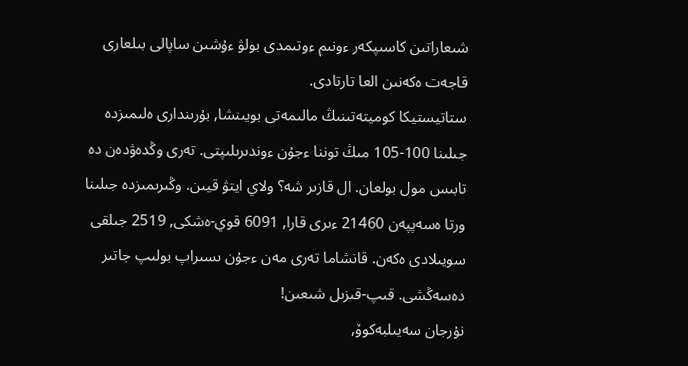شىعاراتىن كاسىپكەر ءونىم ءوتىمدى بولۋ ءۇشىن ساپالى بىلعارى قاجەت ەكەنىن العا تارتادى.
ستاتيستيكا كوميتەتىنىڭ مالىمەتى بويىنشا, بۇرىندارى ەلىمىزدە جىلىنا 100-105 مىڭ توننا ءجۇن ءوندىرىلىپتى. تەرى وڭدەۋدەن دە تابىس مول بولعان. ال قازىر شە؟ ولاي ايتۋ قيىن. وڭىرىمىزدە جىلىنا ورتا ەسەپپەن 21460 ءىرى قارا, 6091 قوي-ەشكى, 2519 جىلقى سويىلادى ەكەن. قانشاما تەرى مەن ءجۇن ىسىراپ بولىپ جاتىر دەسەڭشى. قىپ-قىزىل شىعىن!
نۇرجان سەيىلبەكوۆ,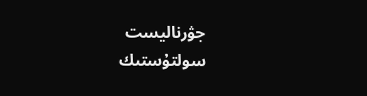جۋرناليست
سولتۇستىك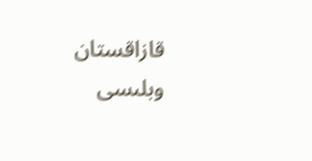قازاقستان وبلىسى